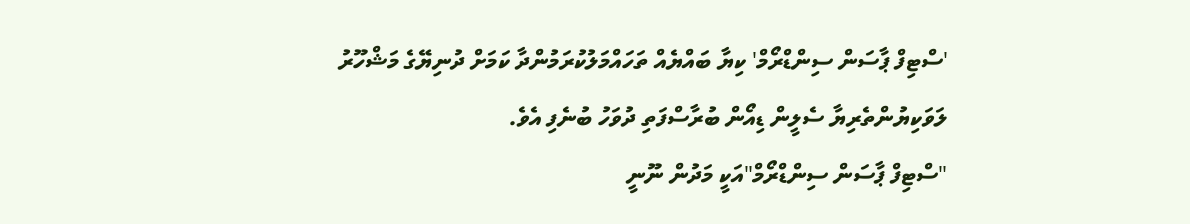'ސްޓިފް ޕާސަން ސިންޑްރޯމް' ކިޔާ ބައްޔެއް ތަހައްމަލުކުރަމުންދާ ކަމަށް ދުނިޔޭގެ މަޝްހޫރު ލަވަކިޔުންތެރިޔާ ސެލީން ޑިއޯން ބުރާސްފަތި ދުވަހު ބުނެފި އެވެ.
"ސްޓިފް ޕާސަން ސިންޑްރޯމް"އަކީ މަދުން ނޫނީ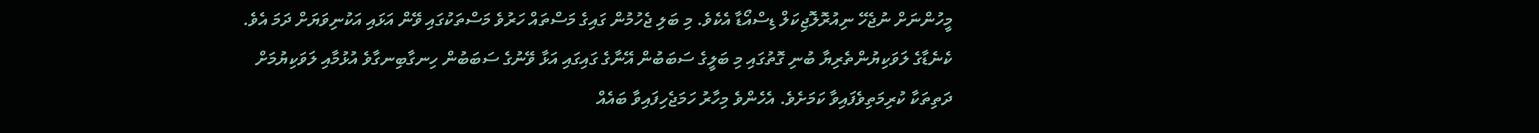މީހުންނަށް ނުޖެހޭ ނިއުރޮލޮޖިކަލް ޑިސްއޯޑާ އެކެވެ. މި ބަލި ޖެހުމުން ގައިގެ މަސްތައް ހަރުވެ މަސްތަކުގައި ވޭން އަޅައި އަކުނިވަޔަށް ދަމަ އެވެ.
ކެނެޑާގެ ލަވަކިޔުންތެރިޔާ ބުނި ގޮތުގައި މި ބަލީގެ ސަބަބުން އޭނާގެ ގައިގައި އަޅާ ވޭނުގެ ސަބަބުން ހިނގާބިނގާވެ އުޅުމާއި ލަވަކިޔުމަށް ދަތިތަކާ ކުރިމަތިވެފައިވާ ކަމަށެވެ. އެހެންވެ މިހާރު ހަމަޖެހިފައިވާ ބައެއް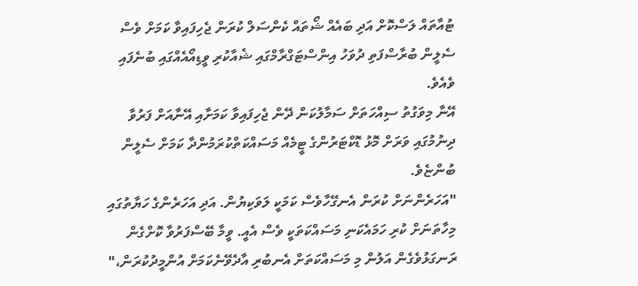ޓުއާތައް ލަސްކޮށް އަދި ބައެއް ޝޯތައް ކެންސަލް ކުރަން ޖެހިފައިވާ ކަމަށް ވެސް ސެލީން ބުރާސްފަތި ދުވަހު އިންސްޓަގްރާމްގައި ޝެއާކުރި ވީޑިއޯއެއްގައި ބުނެފައި ވެއެވެ.
އޭނާ މިވަގުތު ސިއްހަތަށް ސަމާލުކަން ދޭން ޖެހިފައިވާ ކަމަށާއި އޭނާއަށް ފަރުވާ ދިނުމުގައި ވަރަށް މޮޅު ޑޮކްޓަރުންގެ ޓީމެއް މަސައްކަތްކުރަމުންދާ ކަމަށް ސެލީން ބުންޏެވެ.
"އަހަރެންނަށް ކުރަން އެނގޭހާވެސް ކަމަކީ ލަވަކިޔުން. އަދި އަހަރެންގެ ހަޔާތުގައި މިހާތަނަށް ކުރި ހަމައެކަނި މަސައްކަތަކީ ވެސް އެއީ. ވީމާ ބޭސްފަރުވާ ކޮށްގެން ރަނގަޅުވެގެން އަލުން މި މަސައްކަތަށް އެނބުރި އާދެވޭނެކަމަށް އުންމީދުކުރަން،"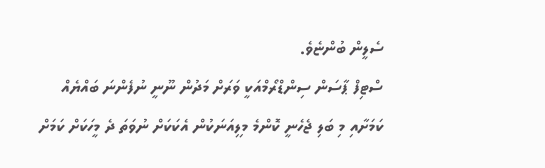ސެލީން ބުންޏެވެ.
ސްޓިފް ޕާސަން ސިންޑްރޯމްއަކީ ވަރަށް މަދުން ނޫނީ ނުފެންނަ ބައްޔެއް ކަމަށާއި މި ބަލި ޖެހެނީ ކޮންމެ މިލިއަނަކުން އެކަކަށް ނުވަތަ ދެ މީހަކަށް ކަމަށް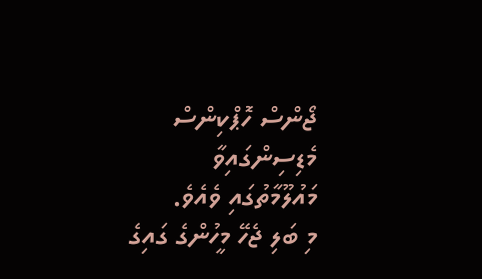ޖޯންސް ހޮޕްކިންސް މެޑިސިންގައިވާ މައުލޫމާތުގައި ވެއެވެ.
މި ބަލި ޖެހޭ މީހުންގެ ގައިގެ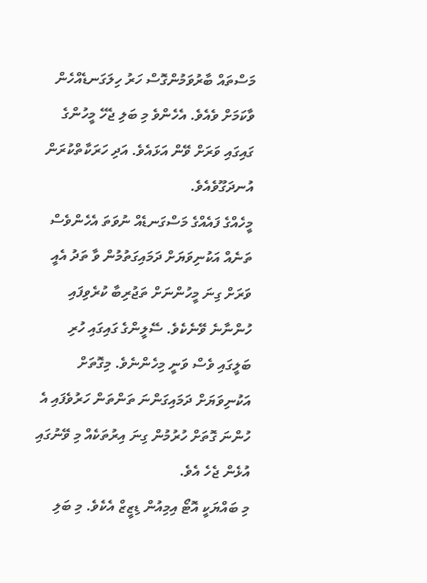މަސްތައް ބާރުވަމުންގޮސް ހަރު ހިލަގަނޑެއްހެން ވާކަމަށް ވެއެވެ. އެހެންވެ މި ބަލި ޖެހޭ މީހުންގެ ގައިގައި ވަރަށް ވޭން އަޅައެވެ. އަދި ހަރަކާތްކުރަން އުނދަގޫވެއެވެ.
މީހެއްގެ ފައެއްގެ މަސްގަނޑެއް ނުވަތަ އެހެންވެސް ތަނެއް އަކުނިވަޔަށް ދަމައިގަތުމުން ވާ ތަދު އެއީ ވަރަށް ގިނަ މީހުންނަށް ތަޖުރިބާ ކުރެވިފައި ހުންނާނެ ވޭނެކެވެ. ސޭލީންގެ ގައިގައި ހުރި ބަލީގައި ވެސް ވަނީ މިހެންނެވެ. މިގޮތަށް އަކުނިވަޔަށް ދަމައިގަންނަ ތަންތަން ހަރުވެފައި އެ ހުންނަ ގޮތަށް ހުރުމުން ގިނަ އިރުތަކެއް މި ވޭނުގައި އުޅެން ޖެހެ އެވެ.
މި ބައްޔަކީ އޮޓޯ އިމިއުން ޑިޒީޒް އެކެވެ. މި ބަލި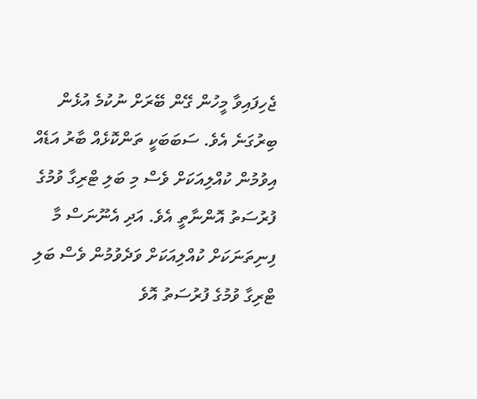ޖެހިފައިވާ މީހުން ގޭން ބޭރަށް ނުކުމެ އުޅެން ބިރުގަނެ އެވެ. ސަބަބަކީ ތަންކޮޅެއް ބާރު އަޑެއް އިވުމުން ކުއްލިއަކަށް ވެސް މި ބަލި ޓްރިގާ ވުމުގެ ފުރުސަތު އޮންނާތީ އެވެ. އަދި އެނޫނަސް މާ ފިނިތަނަކަށް ކުއްލިއަކަށް ވަދެވުމުން ވެސް ބަލި ޓްރިގާ ވުމުގެ ފުރުސަތު އޮވެ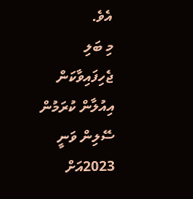އެވެ.
މި ބަލި ޖެހިފައިވާކަން އިއުލާން ކުރަމުން ސޭލިން ވަނީ 2023އަށް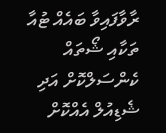ރާވާފައިވާ ބައެއް ޓުއާ ތަކާއި ޝޯތައް ކެންސަލްކޮށް އަދި ޝެޑިއުލް އެއްކޮށް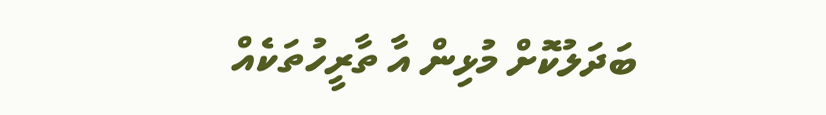ބަދަލުކޮށް މުޅިން އާ ތާރީހުތަކެއް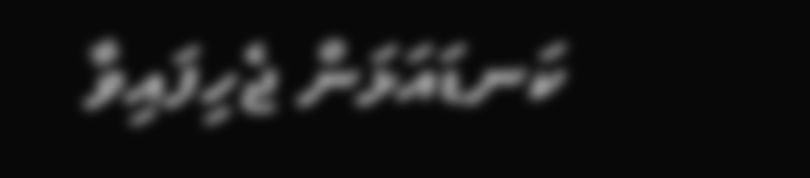ކަނޑައަޅަން ޖެހިފައިވާ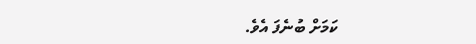ކަމަށް ބުނެފަ އެވެ.